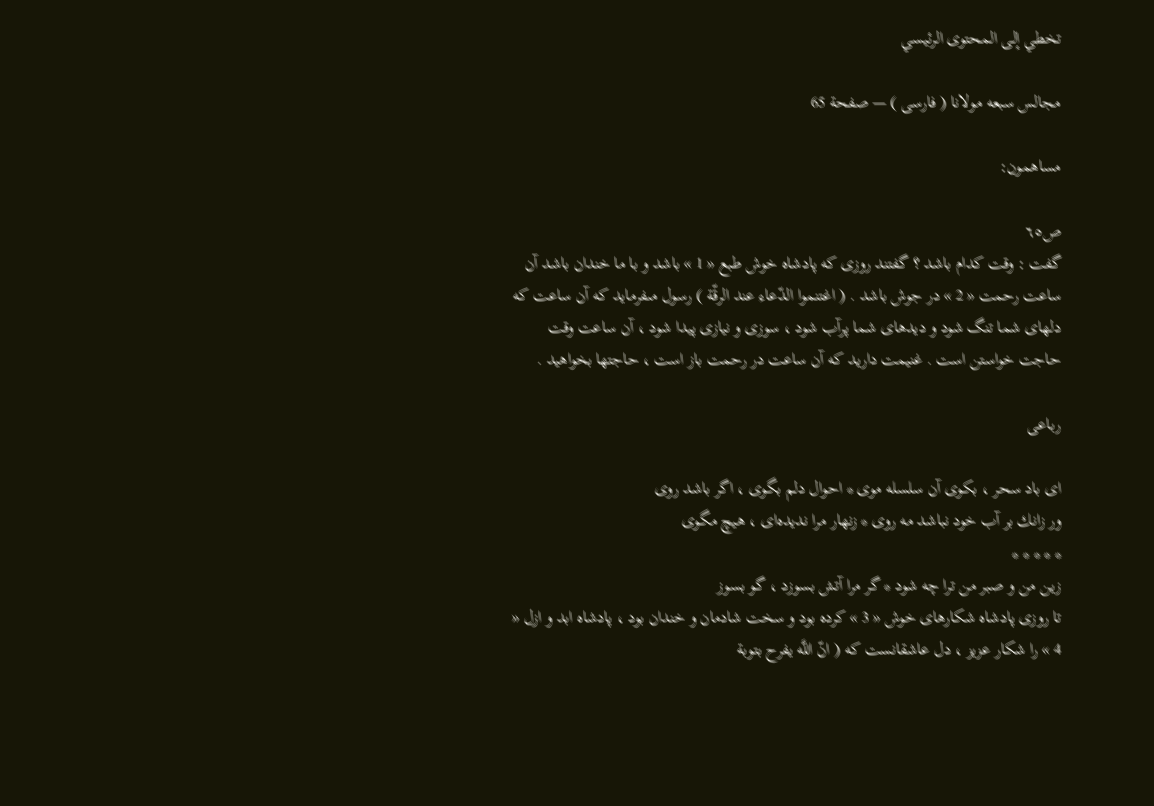تخطي إلى المحتوى الرئيسي

مجالس سبعه مولانا ( فارسى ) — صفحة 65

مساهمون:

ص٦٥
گفت : وقت كدام باشد ؟ گفتند روزى كه پادشاه خوش طبع « 1 » باشد و با ما خندان باشد آن ساعت رحمت « 2 » در جوش باشد . ( اغتنموا الدّعاء عند الرقّة ) رسول مىفرمايد كه آن ساعت كه دلهاى شما تنگ شود و ديدهاى شما پرآب شود ، سوزى و نيازى پيدا شود ، آن ساعت وقت حاجت خواستن است . غنيمت داريد كه آن ساعت در رحمت باز است ، حاجتها بخواهيد .

رباعى

اى باد سحر ، بكوى آن سلسله موى * احوال دلم بگوى ، اگر باشد روى
ور زانك بر آب خود نباشد مه روى * زنهار مرا نديده‌اى ، هيچ مگوى
* * * * *
زين من و صبر من ترا چه شود * گر مرا آتش بسوزد ، گو بسوز
تا روزى پادشاه شكارهاى خوش « 3 » كرده بود و سخت شادمان و خندان بود ، پادشاه ابد و ازل « 4 » را شكار عزيز ، دل عاشقانست كه ( انّ اللَّه يفرح بتوبة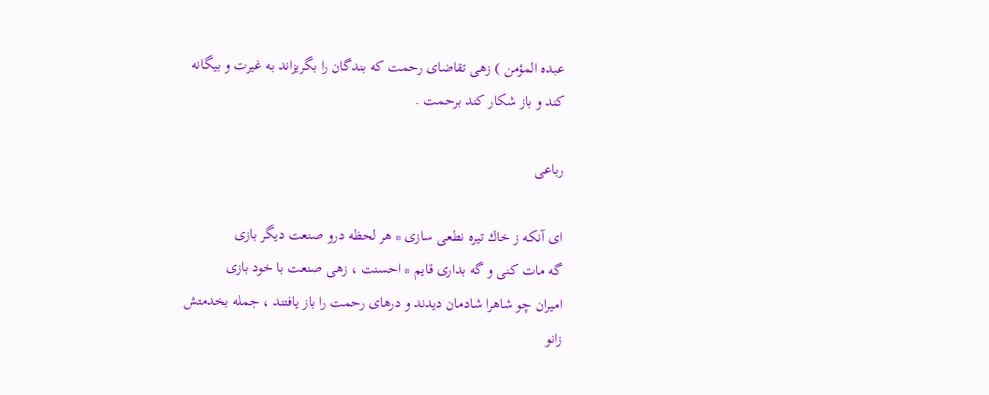عبده المؤمن ) زهى تقاضاى رحمت كه بندگان را بگريزاند به غيرت و بيگانه كند و باز شكار كند برحمت .

رباعى

اى آنكه ز خاك تيره نطعى سازى * هر لحظه درو صنعت ديگر بازى
گه مات كنى و گه بدارى قايم * احسنت ، زهى صنعت با خود بازى
اميران چو شاهرا شادمان ديدند و درهاى رحمت را باز يافتند ، جمله بخدمتش زانو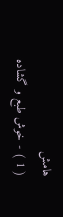هامش
( 1 ) - خوش طبع و گشاده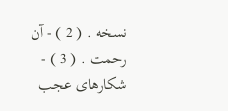نسخه . ( 2 ) - آن رحمت . ( 3 ) - شكارهاى عجب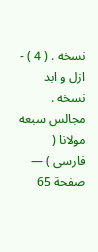نسخه . ( 4 ) - ازل و ابد نسخه .
مجالس سبعه مولانا ( فارسى ) — صفحة 65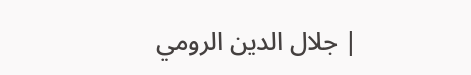| جلال الدين الرومي